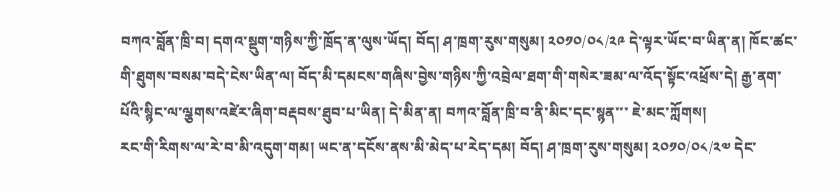བཀའ་བློན་ཁྲི་བ། དགའ་སྡུག་གཉིས་ཀྱི་ཁྲོད་ན་ལུས་ཡོད། བོད། ཤ་ཁྲག་རུས་གསུམ། ༢༠༡༠/༠༨/༢༩ དེ་ལྟར་ཡོང་བ་ཡིན་ན། ཁོང་ཚང་གི་ཐུགས་བསམ་བདེ་ངེས་ཡིན་ལ། བོད་མི་དམངས་གཞིས་བྱེས་གཉིས་ཀྱི་འབྲེལ་ཐག་གི་གསེར་ཟམ་ལ་འོད་སྟོང་འཕྲོས་དེ། རྒྱ་ནག་པོའི་སྙིང་ལ་ལྕགས་འཛེར་ཞིག་བརྡབས་ཐུབ་པ་ཡིན། དེ་མིན་ན། བཀའ་བློན་ཁྲི་བ་ནི་མིང་དང་སྙན་་་ ཇེ་མང་ཀློགས།
རང་གི་རིགས་ལ་རེ་བ་མི་འདུག་གམ། ཡང་ན་དངོས་ནས་མི་མེད་པ་རེད་དམ། བོད། ཤ་ཁྲག་རུས་གསུམ། ༢༠༡༠/༠༨/༢༧ དེང་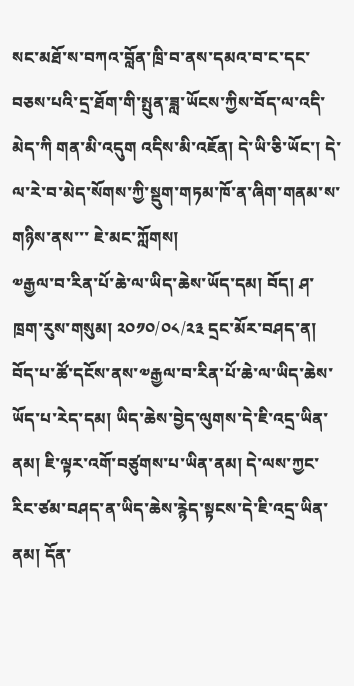སང་མཐོ་ས་བཀའ་བློན་ཁྲི་བ་ནས་དམའ་བ་ང་དང་བཅས་པའི་དྲ་ཐོག་གི་སྤུན་ཟླ་ཡོངས་ཀྱིས་བོད་ལ་འདི་མེད་ཀི གན་མི་འདུག འདིས་མི་འཇོན། དེ་ཡི་ཅི་ཡོང་། དེ་ལ་རེ་བ་མེད་སོགས་ཀྱི་སྡུག་གཏམ་ཁོ་ན་ཞིག་གནམ་ས་གཉིས་ནས་་་ ཇེ་མང་ཀློགས།
༧རྒྱལ་བ་རིན་པོ་ཆེ་ལ་ཡིད་ཆེས་ཡོད་དམ། བོད། ཤ་ཁྲག་རུས་གསུམ། ༢༠༡༠/༠༨/༢༣ དྲང་མོར་བཤད་ན། བོད་པ་ཚོ་དངོས་ནས་༧རྒྱལ་བ་རིན་པོ་ཆེ་ལ་ཡིད་ཆེས་ཡོད་པ་རེད་དམ། ཡིད་ཆེས་བྱེད་ལུགས་དེ་ཇི་འདྲ་ཡིན་ནམ། ཇི་ལྟར་འགོ་བཙུགས་པ་ཡིན་ནམ། དེ་ལས་ཀྱང་རིང་ཙམ་བཤད་ན་ཡིད་ཆེས་རྙེད་སྟངས་དེ་ཇི་འདྲ་ཡིན་ནམ། དོན་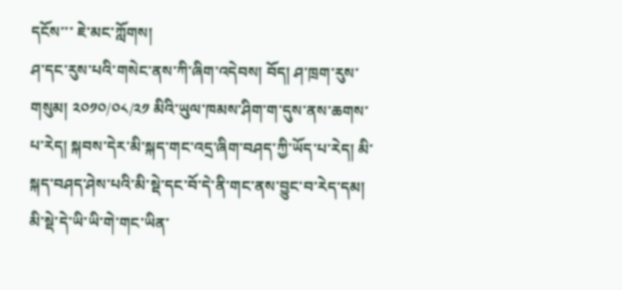དངོས་་་ ཇེ་མང་ཀློགས།
ཤ་དང་རུས་པའི་གསེང་ནས་ཀི་ཞིག་འདེབས། བོད། ཤ་ཁྲག་རུས་གསུམ། ༢༠༡༠/༠༨/༢༡ མིའི་ཡུལ་ཁམས་ཤིག་ག་དུས་ནས་ཆགས་པ་རེད། སྐབས་དེར་མི་སྐད་གང་འདྲ་ཞིག་བཤད་ཀྱི་ཡོད་པ་རེད། མི་སྐད་བཤད་ཤེས་པའི་མི་སྡེ་དང་བོ་དེ་ནི་གང་ནས་བྱུང་བ་རེད་དམ། མི་སྡེ་དེ་ཡི་ཡི་གེ་གང་ཡིན་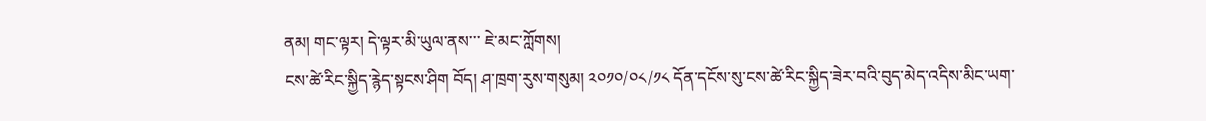ནམ། གང་ལྟར། དེ་ལྟར་མི་ཡུལ་ནས་་་ ཇེ་མང་ཀློགས།
ངས་ཚེ་རིང་སྐྱིད་རྙེད་སྟངས་ཤིག བོད། ཤ་ཁྲག་རུས་གསུམ། ༢༠༡༠/༠༨/༡༨ དོན་དངོས་སུ་ངས་ཚེ་རིང་སྐྱིད་ཟེར་བའི་བུད་མེད་འདིས་མིང་ཡག་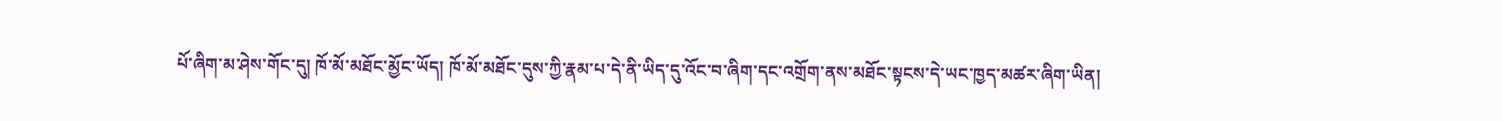པོ་ཞིག་མ་ཤེས་གོང་དུ། ཁོ་མོ་མཐོང་མྱོང་ཡོད། ཁོ་མོ་མཐོང་དུས་ཀྱི་རྣམ་པ་དེ་ནི་ཡིད་དུ་འོང་བ་ཞིག་དང་འགྲོག་ནས་མཐོང་སྟངས་དེ་ཡང་ཁྱད་མཚར་ཞིག་ཡིན།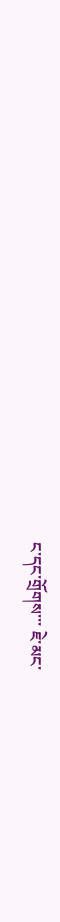ང་དང་གྲོགས་་་ ཇེ་མང་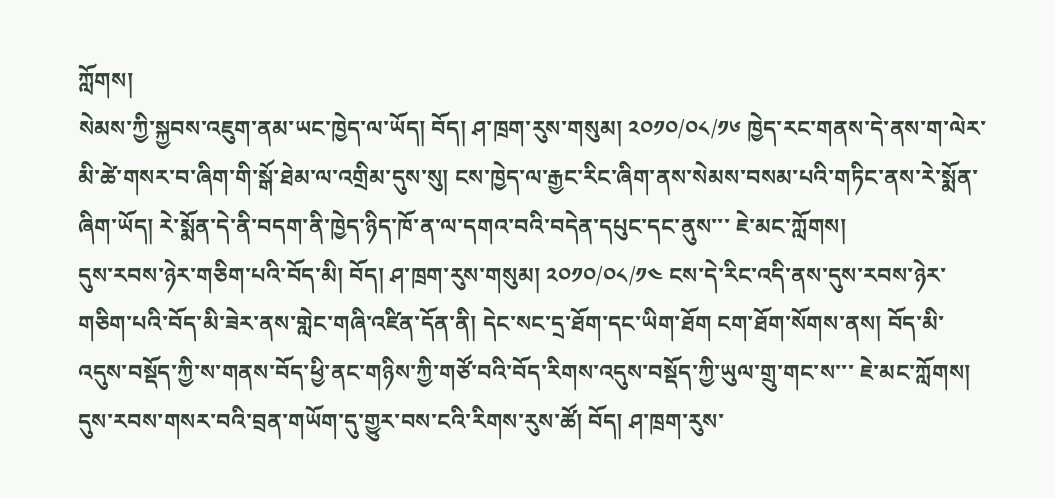ཀློགས།
སེམས་ཀྱི་སྐྱབས་འཇུག་ནམ་ཡང་ཁྱེད་ལ་ཡོད། བོད། ཤ་ཁྲག་རུས་གསུམ། ༢༠༡༠/༠༨/༡༦ ཁྱེད་རང་གནས་དེ་ནས་ག་ལེར་མི་ཚེ་གསར་བ་ཞིག་གི་སྒོ་ཐེམ་ལ་འགྲིམ་དུས་སུ། ངས་ཁྱེད་ལ་རྒྱང་རིང་ཞིག་ནས་སེམས་བསམ་པའི་གཏིང་ནས་རེ་སྨོན་ཞིག་ཡོད། རེ་སྨོན་དེ་ནི་བདག་ནི་ཁྱེད་ཉིད་ཁོ་ན་ལ་དགའ་བའི་བདེན་དཔུང་དང་ནུས་་་ ཇེ་མང་ཀློགས།
དུས་རབས་ཉེར་གཅིག་པའི་བོད་མི། བོད། ཤ་ཁྲག་རུས་གསུམ། ༢༠༡༠/༠༨/༡༤ ངས་དེ་རིང་འདི་ནས་དུས་རབས་ཉེར་གཅིག་པའི་བོད་མི་ཟེར་ནས་གླེང་གཞི་འཛིན་དོན་ནི། དེང་སང་དྲ་ཐོག་དང་ཡིག་ཐོག ངག་ཐོག་སོགས་ནས། བོད་མི་འདུས་བསྡོད་ཀྱི་ས་གནས་བོད་ཕྱི་ནང་གཉིས་ཀྱི་གཙོ་བའི་བོད་རིགས་འདུས་བསྡོད་ཀྱི་ཡུལ་གྲུ་གང་ས་་་ ཇེ་མང་ཀློགས།
དུས་རབས་གསར་བའི་བྲན་གཡོག་དུ་གྱུར་བས་ངའི་རིགས་རུས་ཚོ། བོད། ཤ་ཁྲག་རུས་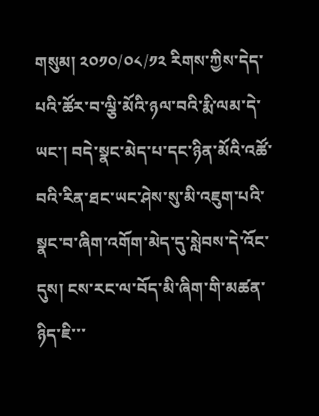གསུམ། ༢༠༡༠/༠༨/༡༢ རིགས་ཀྱིས་དེད་པའི་ཚོར་བ་ལྕི་མོའི་ཉལ་བའི་རྨི་ལམ་དེ་ཡང་། བདེ་སྣང་མེད་པ་དང་ཉིན་མོའི་འཚོ་བའི་རིན་ཐང་ཡང་ཤེས་སུ་མི་འཇུག་པའི་སྣང་བ་ཞིག་འགོག་མེད་དུ་སླེབས་དེ་འོང་དུས། ངས་རང་ལ་བོད་མི་ཞིག་གི་མཚན་ཉིད་ཇི་་་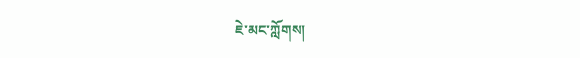ཇེ་མང་ཀློགས།